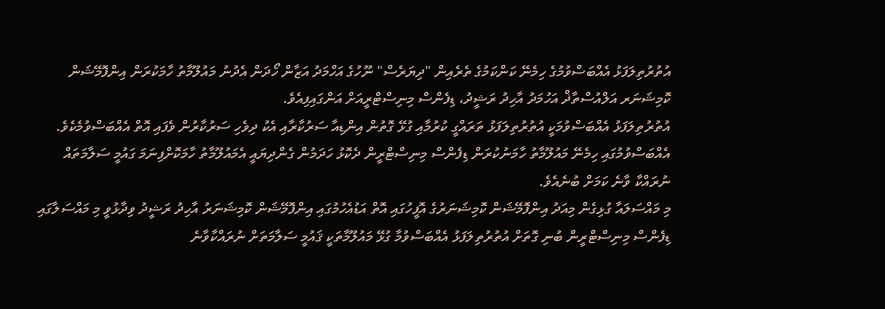އުތުރުތިލަފަޅު އެއްބަސްވުމުގެ ހިމެނޭ ކަންކަމުގެ ތެރެއިން "ދިޔަރެސް" ނޫހުގެ އަހްމަދު އަޒާން ހޯދަން އެދުނު މައުލޫމާތު ހާމަކުރަން އިންފޮމޭޝަން ކޮމިޝަނަރ އަލްއުސްތާޛް އަހުމަދު އާހިދު ރަޝީދު، ޑިފެންސް މިނިސްޓްރީއަށް އަންގައިފިއެވެ.
އުތުރުތިލަފަޅު އެއްބަސްވުމަކީ އުތުރުތިލަފަޅު ތަރައްގީ ކުރުމާއި ގުޅޭ ގޮތުން އިންޑިއާ ސަރުކާރާއި އެކު ދިވެހި ސަރުކާރުން ވެފައި އޮތް އެއްބަސްވުމެކެވެ.
އެއްބަސްވުމުގައި ހިމެނޭ މައުލޫމާތު ހާމަނުކުރަން ޑިފެންސް މިނިސްޓްރީން ދެކޮޅު ހަދަމުން ގެންދިޔައީ އެމައުލޫމާތު ހާމަކޮށްފިނަމަ ގައުމީ ސަލާމަތައް ނުރައްކާ ވާނެ ކަމަށް ބުނެއެވެ.
މި މައްސަލައާ ގުޅިގެން މިއަދު އިންފޮމޭޝަން ކޮމިޝަނަރުގެ އޮފީހުގައި އޮތް އަޑުއެހުމުގައި އިންފޮމޭޝަން ކޮމިޝަނަރު އާހިދު ރަޝީދު ވިދާޅުވީ މި މައްސަލާގައި ޑިފެންސް މިނިސްޓްރީން ބުނި ގޮތަށް އުތުރުތިލަފަޅު އެއްބަސްވުމާ ގުޅޭ މައުލޫމާތަކީ ޤައުމީ ސަލާމަތަށް ނުރައްކާވާނެ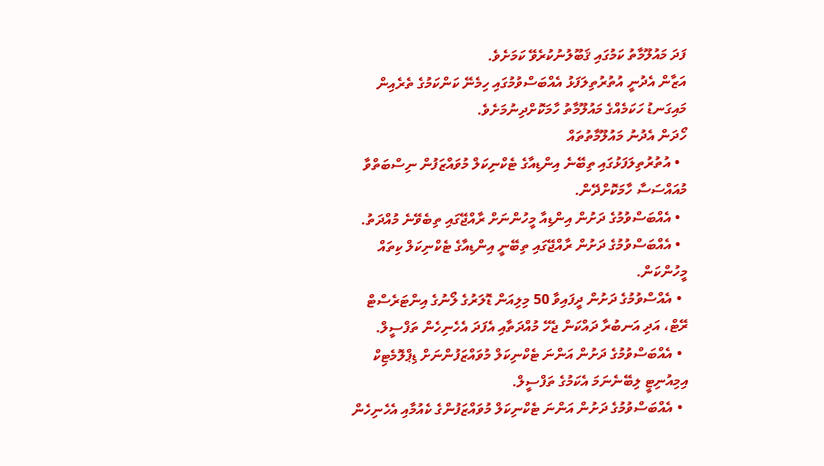ފަދަ މައުލޫމާތު ކަމުގައި ޤަބޫލުނުކުރެވޭ ކަމަށެވެ.
އަޒާން އެދުނީ އުތުރުތިލަފަޅު އެއްބަސްވުމުގައި ހިމެނޭ ކަންކަމުގެ ތެރެއިން މައިގަނޑު ހަކަމެއްގެ މައުލޫމާތު ހާމަކޮށްދިނުމަށެވެ.
ހޯދަން އެދުނު މައުލޫމާތުތައް
  • އުތުރުތިލަފަޅުގައި ތިބޭނެ އިންޑިއާގެ ޓެކްނިކަލް މުވައްޒަފުން ނިސްބަތްވާ މުއައްސަސާ ހާމަކޮށްދޭން.
  • އެއްބަސްވުމުގެ ދަށުން އިންޑިއާ މީހުންނަށް ރާއްޖޭގައި ތިބެވޭނެ މުއްދަތު.
  • އެއްބަސްވުމުގެ ދަށުން ރާއްޖޭގައި ތިބޭނީ އިންޑިއާގެ ޓެކްނިކަލް ކިތައް މީހުންކަން.
  • އެއްސްވުމުގެ ދަށުން ދީފައިވާ 50 މިލިއަން ޑޮލަރުގެ ލޯނުގެ އިންޓަރެސްޓް ރޭޓް، އަދި އަނބުރާ ދައްކަން ޖެހޭ މުއްދަތާއި އެފަދަ އެހެނިހެން ތަފްސީލް.
  • އެއްބަސްވުމުގެ ދަށުން އަންނަ ޓެކްނިކަލް މުވައްޒަފުންނަށް ޑިޕްލޮމެޓިކް އިމިއުނިޓީ ލިބޭނެނަމަ އެކަމުގެ ތަފްސީލް.
  • އެއްބަސްވުމުގެ ދަށުން އަންނަ ޓެކްނިކަލް މުވައްޒަފުންގެ ކެއުމާއި އެހެނިހެން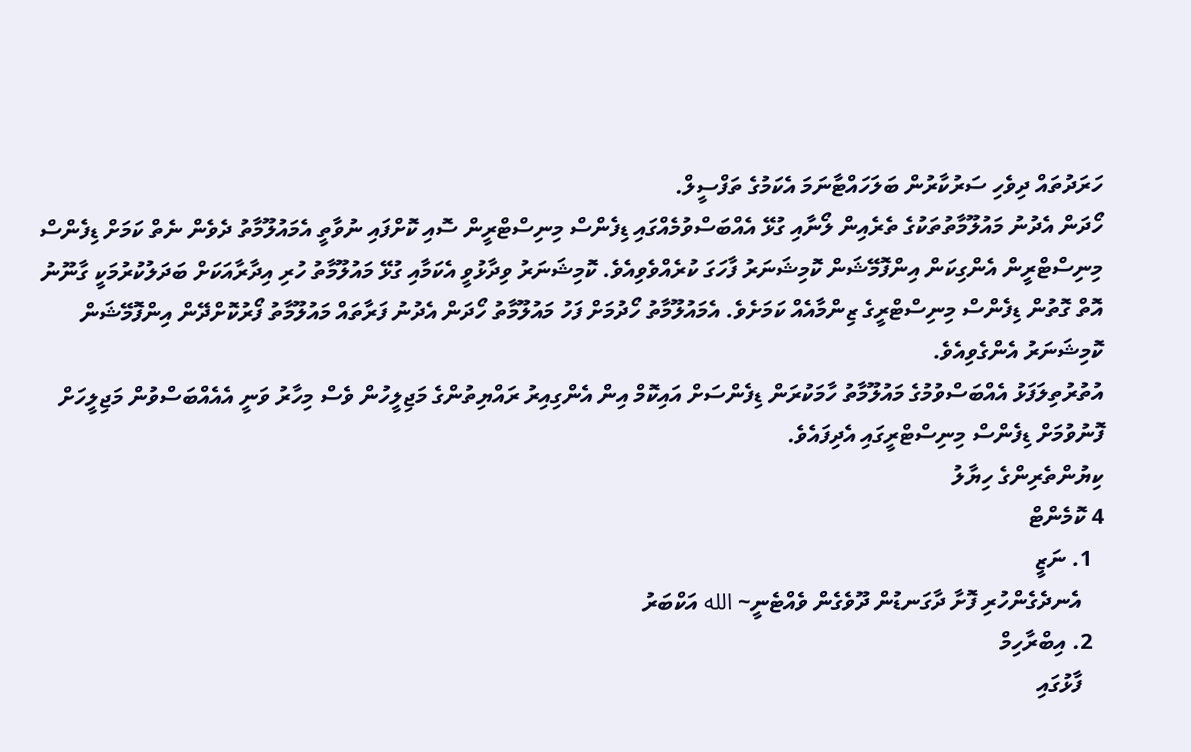ހަރަދުތައް ދިވެހި ސަރުކާރުން ބަލަހައްޓާނަމަ އެކަމުގެ ތަފްސީލް.
ހޯދަން އެދުނު މައުލޫމާތުތަކުގެ ތެރެއިން ލޯނާއި ގުޅޭ އެއްބަސްވުމެއްގައި ޑިފެންސް މިނިސްޓްރީން ސޮއި ކޮށްފައި ނުވާތީ އެމައުލޫމާތު ދެވެން ނެތް ކަމަށް ޑިފެންސް މިނިސްޓްރީން އެންގިކަން އިންފޮމޭޝަން ކޮމިޝަނަރު ފާހަގަ ކުރެއްވެވިއެވެ. ކޮމިޝަނަރު ވިދާޅުވީ އެކަމާއި ގުޅޭ މައުލޫމާތު ހުރި އިދާރާއަކަށް ބަދަލުކުރުމަކީ ގާނޫނު އޮތް ގޮތުން ޑިފެންސް މިނިސްޓްރީގެ ޒިންމާއެއް ކަމަށެވެ. އެމައުލޫމާތު ހޯދުމަށް ފަހު މައުލޫމާތު ހޯދަން އެދުނު ފަރާތައް މައުލޫމާތު ފޯރުކޮށްދޭން އިންފޮމޭޝަން ކޮމިޝަނަރު އެންގެވިއެވެ.
އުތުރުތިލަފަޅު އެއްބަސްވުމުގެ މައުލޫމާތު ހާމަކުރަން ޑިފެންސަށް އައިކޮމް އިން އެންގިއިރު ރައްޔިތުންގެ މަޖިލީހުން ވެސް މިހާރު ވަނީ އެއެއްބަސްވުން މަޖިލީހަށް ފޮނުވުމަށް ޑިފެންސް މިނިސްޓްރީގައި އެދިފައެވެ.
ކިޔުންތެރިންގެ ހިޔާލު
4 ކޮމެންޓް
  1. ނަޒީ
    އެނދެގެންހުރި ފޮށާ ދާގަނޑުން ދޫވެގެން ވެއްޓެނީ~ الله އަކްބަރު
  2. އިބްރާހިމް
    ފާޅުގައި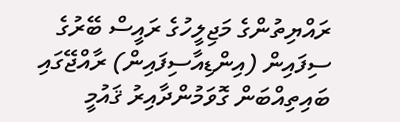ރައްޔިތުންގެ މަޖިލީހުގެ ރައީސް ބޭރުގެ ސިފައިން (އިންޑިއާސިފައިން) ރާއްޖޭގައި ބައިތިއްބަން ގޮވަމުންދާއިރު ޤައުމީ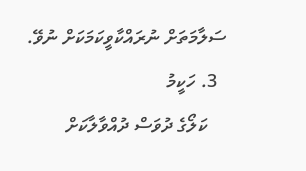ސަލާމަތަށް ނުރައްކާވީކަމަކަށް ނުވޭ.
  3. ހަކީމު
    ކަލޯގެ ދުވަސް ދުއްވާލާކަށް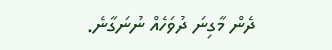ދެން މާގިނަ ދުވަހެއް ނުނަގާނެ.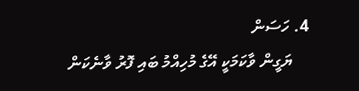4. ހަސަން
    ޔަގީން ވާކަމަކީ އޭގެ މުހިއްމު ބައި ފޮރު ވާނެކަން